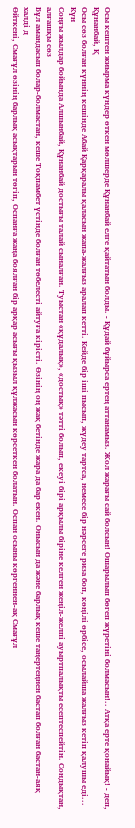Осы кештен жиырма күндер өткен мөлшерде Құнанбай елге қайтатын болды. - Құдай бұйырса ертең аттанамыз. Жол жарағы сай болсын! Ошарылып бөгеп жүретіні болмасын!.. Атқа ерте қонайық! - деп, Құнанбай, Қ
Осы сөз болған күннің кешінде Абай Қарқаралы қаласын жапа-жалғыз аралап кетті. Кейде бір іші пысып, жүдеу тартса, немесе бір нәрсеге риза боп, көңілі өрбісе, осылайша жалғыз кетіп қалушы еді... Күн
Соңғы жылдар бойында Алшынбай, Құнанбай достығы талай сыналған. Туыстан «құдалық», «достық» тәтті болып, екеуі бірі арқылы біріне келген жеңіл-желпі ауыртпалықты есептеспейтін. Сондықтан, алғашқы сөз
Бұл амандасып болар-болмастан, кеше Тоқпамбет үстінде болған төбелесті айтуға кірісті. Өзінің оң жақ бетінде жара да бар екен. Онысын да және барлық кеше таңертеңнен бастап болған бастан-аяқ халді д
Өйткені, Смағұл өзінің барлық асықтарын төгіп, Оспанға жаңа боялған бір арқар асығы қызыл құлжасын көрсеткен болатын. Оспан осыны көргеннен-ақ Смағұл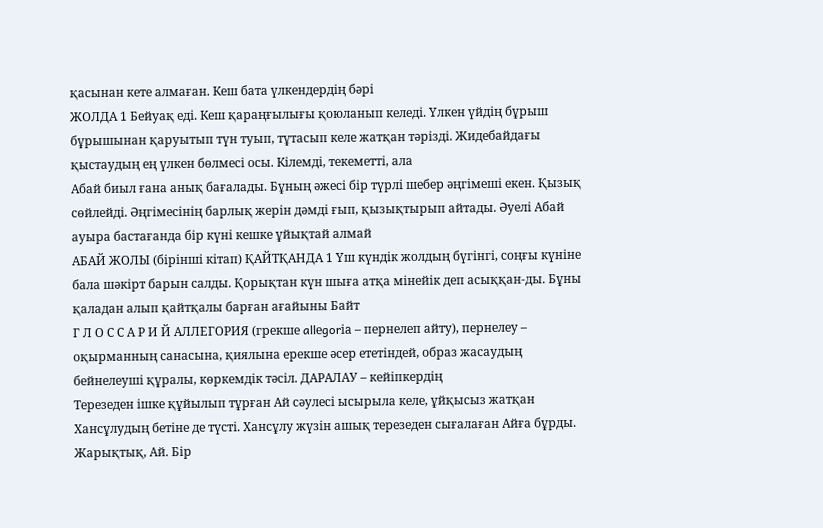қасынан кете алмаған. Кеш бата үлкендердің бәрі
ЖОЛДА 1 Бейуақ еді. Кеш қараңғылығы қоюланып келеді. Үлкен үйдің бұрыш бұрышынан қаруытып түн туып, тұтасып келе жатқан тәрізді. Жидебайдағы қыстаудың ең үлкен бөлмесі осы. Кілемді, текеметті, ала
Абай биыл ғана анық бағалады. Бұның әжесі бір түрлі шебер әңгімеші екен. Қызық сөйлейді. Әңгімесінің барлық жерін дәмді ғып, қызықтырып айтады. Әуелі Абай ауыра бастағанда бір күні кешке ұйықтай алмай
АБАЙ ЖОЛЫ (бірінші кітап) ҚАЙТҚАНДА 1 Үш күндік жолдың бүгінгі, соңғы күніне бала шәкірт барын салды. Қорықтан күн шыға атқа мінейік деп асыққан-ды. Бұны қаладан алып қайтқалы барған ағайыны Байт
Г Л О С С А Р И Й АЛЛЕГОРИЯ (грекше allеgorіa – пернелеп айту), пернелеу – оқырманның санасына, қиялына ерекше әсер ететіндей, образ жасаудың бейнелеуші құралы, көркемдік тәсіл. ДАРАЛАУ – кейіпкердің
Терезеден ішке құйылып тұрған Ай сәулесі ысырыла келе, ұйқысыз жатқан Хансұлудың бетіне де түсті. Хансұлу жүзін ашық терезеден сығалаған Айға бұрды. Жарықтық, Ай. Бір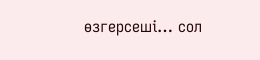өзгерсеші… сол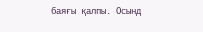баяғы қалпы. Осынд